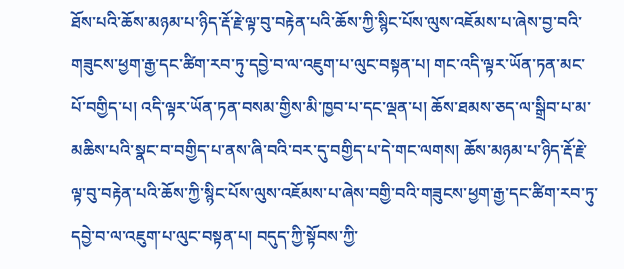ཐོས་པའི་ཆོས་མཉམ་པ་ཉིད་རྡོ་རྗེ་ལྟ་བུ་བརྟེན་པའི་ཆོས་ཀྱི་སྙིང་པོས་ལུས་འཇོམས་པ་ཞེས་བྱ་བའི་གཟུངས་ཕྱག་རྒྱ་དང་ཚིག་རབ་ཏུ་དབྱེ་བ་ལ་འཇུག་པ་ལུང་བསྟན་པ། གང་འདི་ལྟར་ཡོན་ཏན་མང་པོ་བགྱིད་པ། འདི་ལྟར་ཡོན་ཏན་བསམ་གྱིས་མི་ཁྱབ་པ་དང་ལྡན་པ། ཆོས་ཐམས་ཅད་ལ་སྒྲིབ་པ་མ་མཆིས་པའི་སྣང་བ་བགྱིད་པ་ནས་ཞི་བའི་བར་དུ་བགྱིད་པ་དེ་གང་ལགས། ཆོས་མཉམ་པ་ཉིད་རྡོ་རྗེ་ལྟ་བུ་བརྟེན་པའི་ཆོས་ཀྱི་སྙིང་པོས་ལུས་འཇོམས་པ་ཞེས་བགྱི་བའི་གཟུངས་ཕྱག་རྒྱ་དང་ཚིག་རབ་ཏུ་དབྱེ་བ་ལ་འཇུག་པ་ལུང་བསྟན་པ། བདུད་ཀྱི་སྟོབས་ཀྱི་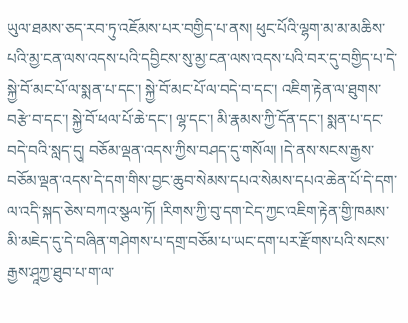ཡུལ་ཐམས་ཅད་རབ་ཏུ་འཇོམས་པར་བགྱིད་པ་ནས། ཕུང་པོའི་ལྷག་མ་མ་མཆིས་པའི་མྱ་ངན་ལས་འདས་པའི་དབྱིངས་སུ་མྱ་ངན་ལས་འདས་པའི་བར་དུ་བགྱིད་པ་དེ་སྐྱེ་བོ་མང་པོ་ལ་སྨན་པ་དང་། སྐྱེ་བོ་མང་པོ་ལ་བདེ་བ་དང་། འཇིག་རྟེན་ལ་ཐུགས་བརྩེ་བ་དང་། སྐྱེ་བོ་ཕལ་པོ་ཆེ་དང་། ལྷ་དང་། མི་རྣམས་ཀྱི་དོན་དང་། སྨན་པ་དང་བདེ་བའི་སླད་དུ། བཅོམ་ལྡན་འདས་ཀྱིས་བཤད་དུ་གསོལ། །དེ་ནས་སངས་རྒྱས་བཅོམ་ལྡན་འདས་དེ་དག་གིས་བྱང་ཆུབ་སེམས་དཔའ་སེམས་དཔའ་ཆེན་པོ་དེ་དག་ལ་འདི་སྐད་ཅེས་བཀའ་སྩལ་ཏོ། །རིགས་ཀྱི་བུ་དག་ངེད་ཀྱང་འཇིག་རྟེན་གྱི་ཁམས་མི་མཇེད་དུ་དེ་བཞིན་གཤེགས་པ་དགྲ་བཅོམ་པ་ཡང་དག་པར་རྫོགས་པའི་སངས་རྒྱས་ཤཱཀྱ་ཐུབ་པ་ག་ལ་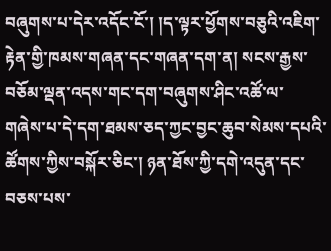བཞུགས་པ་དེར་འདོང་ངོ་། །ད་ལྟར་ཕྱོགས་བཅུའི་འཇིག་རྟེན་གྱི་ཁམས་གཞན་དང་གཞན་དག་ན། སངས་རྒྱས་བཅོམ་ལྡན་འདས་གང་དག་བཞུགས་ཤིང་འཚོ་ལ་གཞེས་པ་དེ་དག་ཐམས་ཅད་ཀྱང་བྱང་ཆུབ་སེམས་དཔའི་ཚོགས་ཀྱིས་བསྐོར་ཅིང་། ཉན་ཐོས་ཀྱི་དགེ་འདུན་དང་བཅས་པས་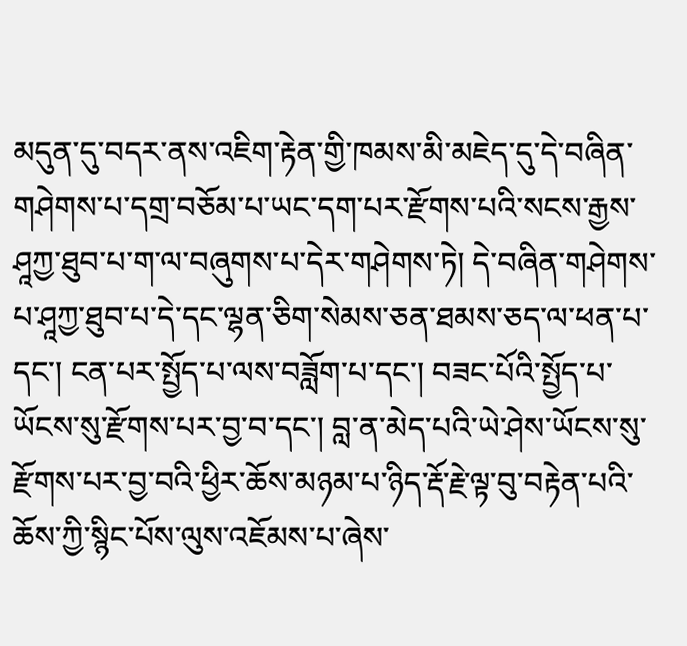མདུན་དུ་བདར་ནས་འཇིག་རྟེན་གྱི་ཁམས་མི་མཇེད་དུ་དེ་བཞིན་གཤེགས་པ་དགྲ་བཅོམ་པ་ཡང་དག་པར་རྫོགས་པའི་སངས་རྒྱས་ཤཱཀྱ་ཐུབ་པ་ག་ལ་བཞུགས་པ་དེར་གཤེགས་ཏེ། དེ་བཞིན་གཤེགས་པ་ཤཱཀྱ་ཐུབ་པ་དེ་དང་ལྷན་ཅིག་སེམས་ཅན་ཐམས་ཅད་ལ་ཕན་པ་དང་། ངན་པར་སྤྱོད་པ་ལས་བཟློག་པ་དང་། བཟང་པོའི་སྤྱོད་པ་ཡོངས་སུ་རྫོགས་པར་བྱ་བ་དང་། བླ་ན་མེད་པའི་ཡེ་ཤེས་ཡོངས་སུ་རྫོགས་པར་བྱ་བའི་ཕྱིར་ཆོས་མཉམ་པ་ཉིད་རྡོ་རྗེ་ལྟ་བུ་བརྟེན་པའི་ཆོས་ཀྱི་སྙིང་པོས་ལུས་འཇོམས་པ་ཞེས་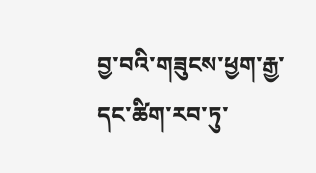བྱ་བའི་གཟུངས་ཕྱག་རྒྱ་དང་ཚིག་རབ་ཏུ་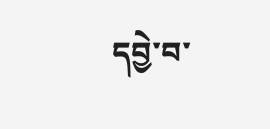དབྱེ་བ་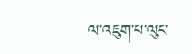ལ་འཇུག་པ་ལུང་